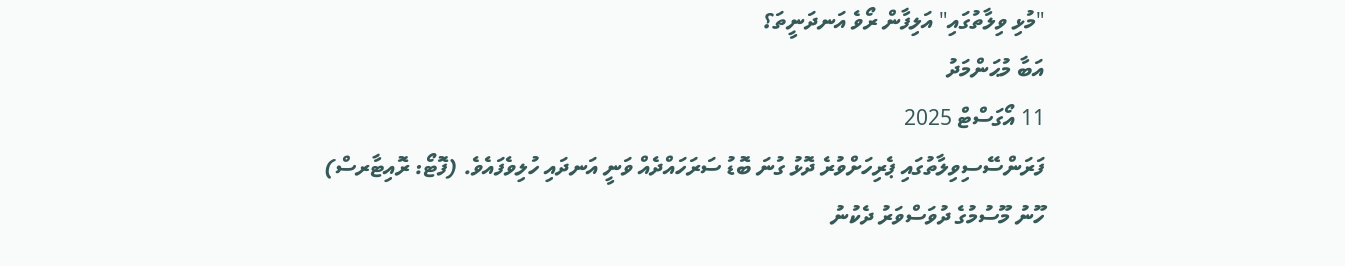"މުޅި ވިލާތުގައި" އަލިފާން ރޯވެ އަނދަނީތަ؟
އަބާ މުޙަންމަދު
11 އޯގަސްޓް 2025
ފަރަންސޭސިވިލާތުގައި ޕެރިހަށްވުރެ ދޮޅު ގުނަ ބޮޑު ސަރަހައްދެއް ވަނީ އަނދައި ހުލިވެފައެވެ. (ފޮޓޯ: ރޮއިޓާރސް)
ހޫނު މޫސުމުގެ ދުވަސްވަރު ދެކުނު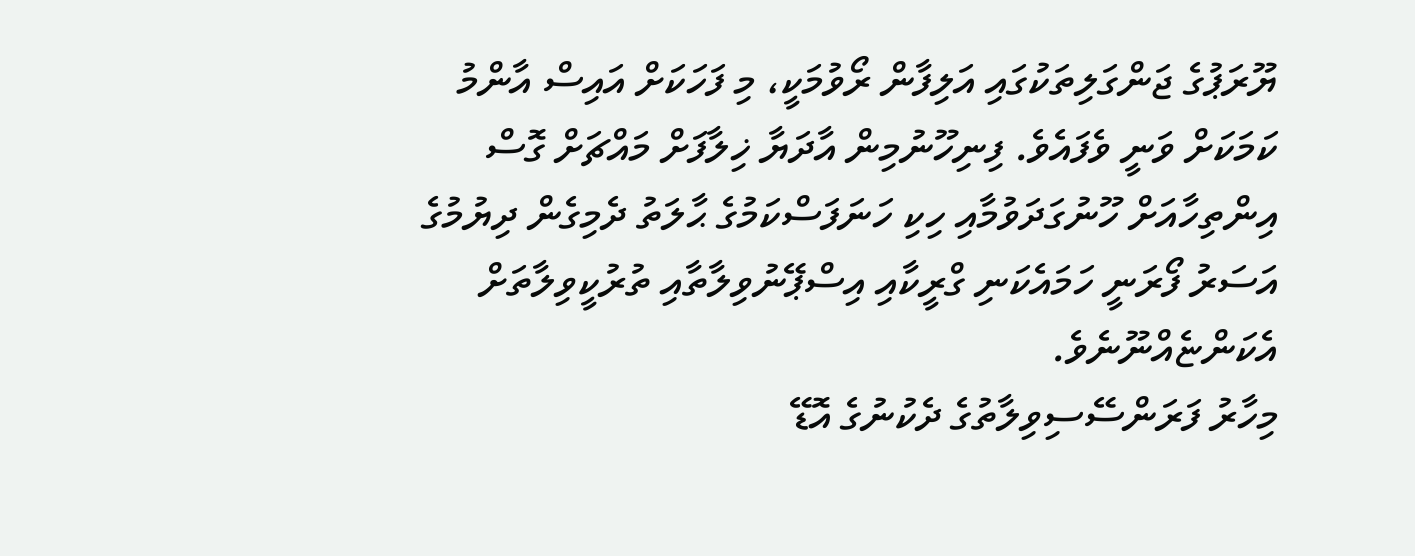ޔޫރަޕުގެ ޖަންގަލިތަކުގައި އަލިފާން ރޯވުމަކީ، މި ފަހަކަށް އައިސް އާންމު ކަމަކަށް ވަނީ ވެފައެވެ. ފިނިހޫނުމިން އާދަޔާ ޚިލާފަށް މައްޗަށް ގޮސް އިންތިހާއަށް ހޫނުގަދަވުމާއި ހިކި ހަނަފަސްކަމުގެ ޙާލަތު ދެމިގެން ދިޔުމުގެ އަސަރު ފޯރަނީ ހަމައެކަނި ގްރީކާއި އިސްޕޭނުވިލާތާއި ތުރުކީވިލާތަށް އެކަންޏެއްނޫނެވެ.
މިހާރު ފަރަންސޭސިވިލާތުގެ ދެކުނުގެ އޮޑޭ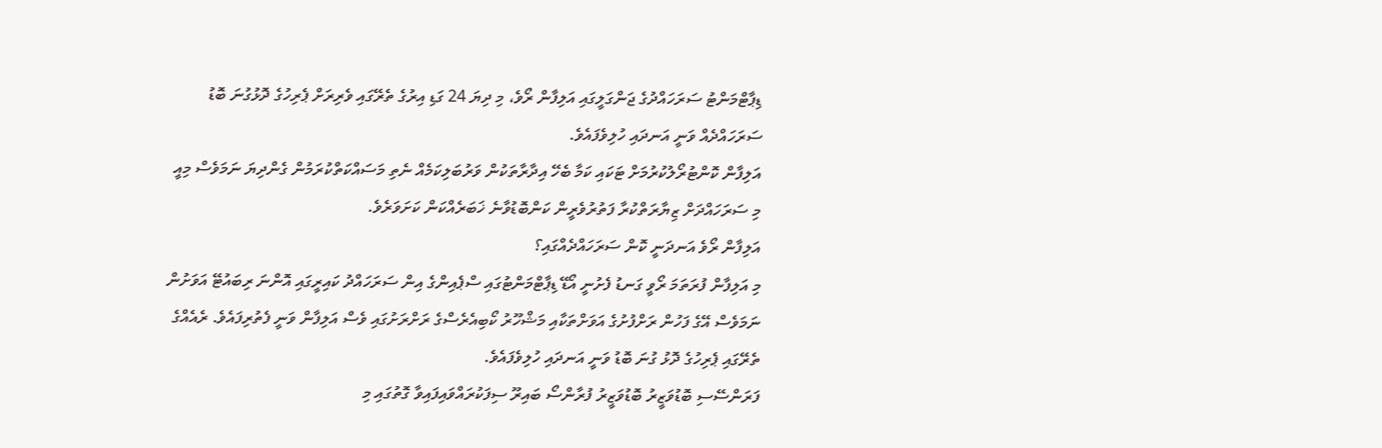ޑިޕާޓްމަންޓު ސަރަހައްދުގެ ޖަންގަލީގައި އަލިފާން ރޯވެ، މި ދިޔަ 24 ގަޑި އިރުގެ ތެރޭގައި ވެރިރަށް ޕެރިހުގެ ދޮޅުގުނަ ބޮޑު ސަރަހައްދެއް ވަނީ އަނދައި ހުލިވެފައެވެ.
އަލިފާން ކޮންޓުރޯލުކުރުމަށް ޓަކައި ކަމާ ބެހޭ އިދާރާތަކުން ވަރުބަލިކަމެއް ނެތި މަސައްކަތްކުރަމުން ގެންދިޔަ ނަމަވެސް މިއީ މި ސަރަހައްދަށް ޒިޔާރަތްކުރާ ފަތުރުވެރީން ކަންބޮޑުވާނެ ޚަބަރެއްކަން ކަށަވަރެވެ.
އަލިފާން ރޯވެ އަނދަނީ ކޮން ސަރަހައްދެއްގައި؟
މި އަލިފާން ފުރަތަމަ ރޯވީ ގަނޑު ފެށުނީ އޯޑޭ ޑިޕާޓްމަންޓުގައި ސްޕެއިންގެ އިން ސަރަހައްދު ކައިރީގައި އޮންނަ ރިބައުޓޭ އަވަށުން ނަމަވެސް އޭގެ ފަހުން ރަށްފުށުގެ އަވަށްތަކާއި މަޝްހޫރު ކޯބިއެރެސްގެ ރަށްރަށުގައި ވެސް އަލިފާން ވަނީ ފެތުރިފައެވެ. ރެއެއްގެ ތެރޭގައި ޕެރިހުގެ ދޮޅު ގުނަ ބޮޑު ވަނީ އަނދައި ހުލިވެފައެވެ.
ފަރަންސޭސި ބޮޑުވަޒީރު ބޮޑުވަޒީރު ފުރާންސޯ ބައިރޫ ސިފަކުރައްވައިފައިވާ ގޮތުގައި މި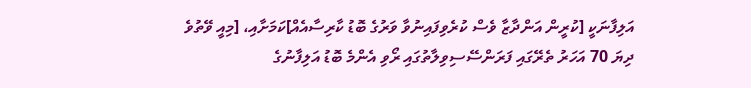އަލިފާނަކީ [ކުރީން އަންދާޒާ ވެސް ކުރެވިފައިނުވާ ވަރުގެ ބޮޑު ކާރިސާއެއް]ކަމަށާއި، [މިއީ ވޭތުވެ ދިޔަ 70 އަހަރު ތެރޭގައި ފަރަންސޭސިވިލާތުގައި ރޯވި އެންމެ ބޮޑު އަލިފާނުގެ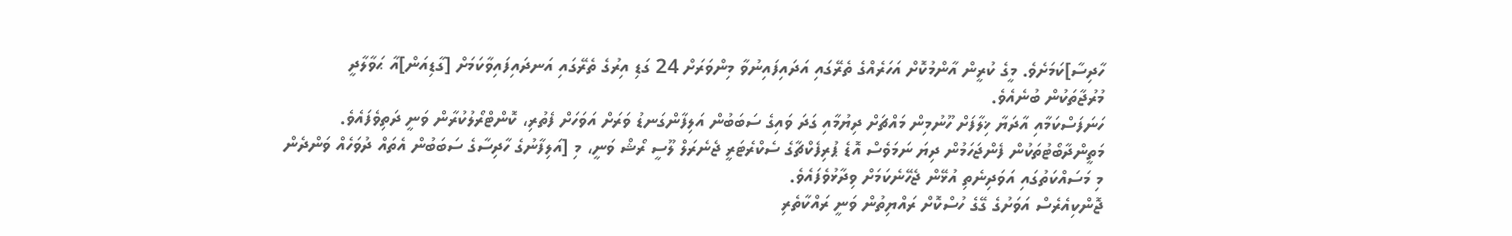ހާދިސާ]ކަމަށެވެ. މީގެ ކުރީން އާންމުކޮށް އަހަރެއްގެ ތެރޭގައި އަދައިފައިނުވާ މިންވަރަށް 24 ގަޑި އިރުގެ ތެރޭގައި އަނދައިފައިވާކަމަށް [ގާޑިއަން]އާ ޙަވާލާދީ  މުރުޖާތަކުން ބުނެއެވެ.
ހަނަފަސްކަމާއި އާދަޔާ ޚިލާފަށް ހޫނުމިން މައްޗަށް ދިޔުމާއި ގަދަ ވައިގެ ސަބަބުން އަލިފާންގަނޑު ވަރަށް އަވަހަށް ފެތުރި، ކޮންޓްރޯލުކުރާން ވަނީ ދަތިވެފައެވެ. މަތީންދާބޯޓުތަކުން ފެންޖަހަމުން ދިޔަ ނަމަވެސް އޮޑެ ޕުރިފެކްޗާގެ ސެކްރެޓަރީ ޖެނެރަލް ލޫސީ ރޯޝް ވަނީ، މި [އަލިފާނުގެ ހާދިސާގެ ސަބަބުން އެތައް ދުވަހެއް ވަންދެން މި މަސައްކަތުގައި އަވަދިނެތި އުޅޭން ޖެހޭނެކަމަށް ވިދާޅުވެފައެވެ.
ޖޮންކިއެރެސް އަވަށުގެ ގޭގެ ހުސްކޮށް ރައްޔިތުން ވަނީ ރައްކާތެރި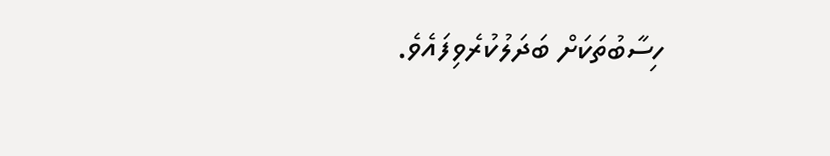ހިސާބުތަކަށް ބަދަލުކުރެވިފައެވެ.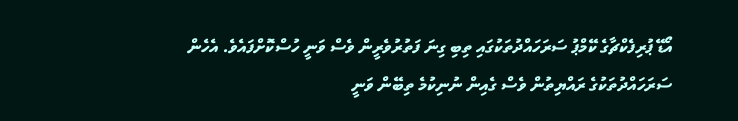އޯޑޭ ޕުރިފެކްޗާގެ ކޭމްޕު ސަރަހައްދުތަކުގައި ތިބި ގިނަ ފަތުރުވެރީން ވެސް ވަނީ ހުސްކޮށްފައެވެ. އެހެން ސަރަހައްދުތަކުގެ ރައްޔިތުން ވެސް ގެއިން ނުނިކުމެ ތިބޭން ވަނީ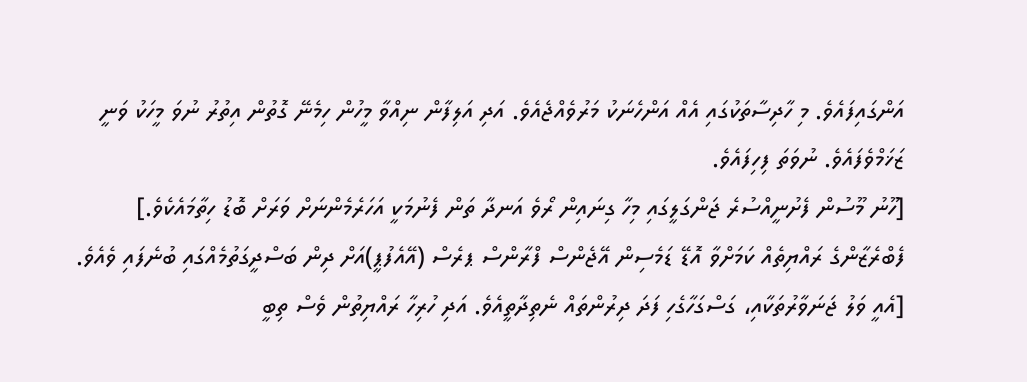އަންގައިފައެވެ. މި ހާދިސާތަކުގައި އެއް އަންހެނަކު މަރުވެއްޖެއެވެ. އަދި އަލިފާން ނިއްވާ މީހުން ހިމެނޭ ގޮތުން އިތުރު ނުވަ މީހަކު ވަނީ ޒަޚަމްވެފައެވެ. ނުވަތަ ފިހިފައެވެ.
[ހޫނު މޫސުން ފެށުނީއްސުރެ ޖަންގަލީގައި މިހާ ގިނައިން ރޯވެ އަނދާ ތަން ފެނުމަކީ އަހަރެމެންނަށް ވަރަށް ބޮޑު ހިތާމައެކެވެ.] ފެބްރެޒާންގެ ރައްޔިތެއް ކަމަށްވާ އޮޑޭ ޑަމެސިން އޭޖެންސް ފްރާންސް ޕރެސް (އޭއެފުޕީ)އަށް ދިން ބަސްދީގަތުމެއްގައި ބުނެފައި ވެއެވެ. [އެއީ ވަލު ޖަނަވާރުތަކާއި، ގަސްގަހާގެހި ފަދަ ދިރުންތައް ނެތިދާތީއެވެ. އަދި ހުރިހާ ރައްޔިތުން ވެސް ތިބީ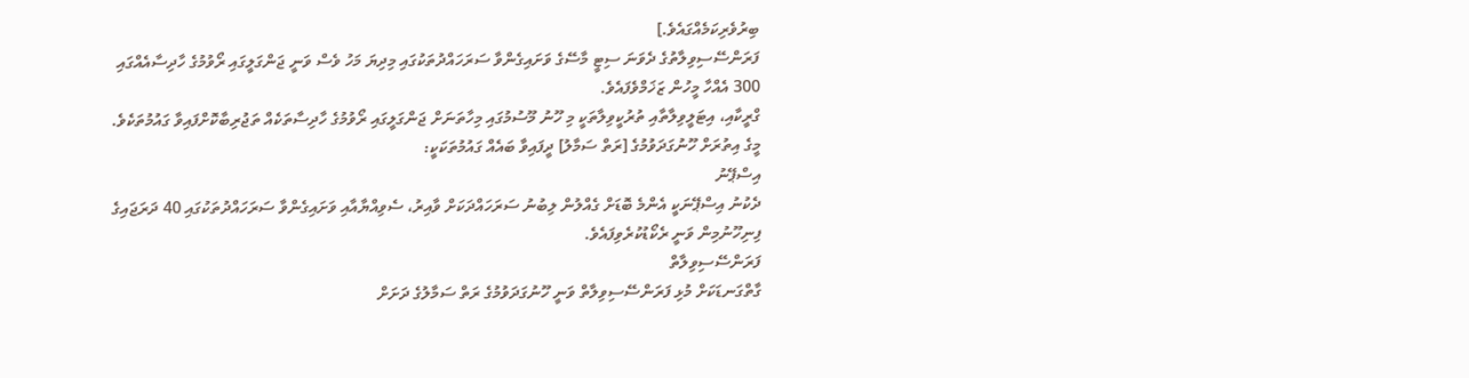ބިރުވެރިކަމެއްގައެވެ.]
ފަރަންސޭސިވިލާތުގެ ދެވަނަ ސިޓީ މާސޭގެ ވަށައިގެންވާ ސަރަހައްދުތަކުގައި މިދިޔަ މަހު ވެސް ވަނީ ޖަންގަލީގައި ރޯވުމުގެ ހާދިސާއެއްގައި 300 އެއްހާ މީހުން ޒަޚަމްވެފައެވެ.
ގްރީކާއި، އިޓަލީވިލާތާއި ތުރުކީވިލާތަކީ މި ހޫނު މޫސުމުގައި މިހާތަނަށް ޖަންގަލީގައި ރޯވުމުގެ ހާދިސާތަކެއް ތަޖުރިބާކޮށްފައިވާ ގައުމުތަކެވެ. މީގެ އިތުރަށް ހޫނުގަދަވުމުގެ [ރަތް ސަމާލު] ދީފައިވާ ބައެއް ގައުމުތަކަކީ:
އިސްޕޭނު
ދެކުނު އިސްޕޭނަކީ އެންމެ ބޮޑަށް ގެއްލުން ލިބުނު ސަރަހައްދަކަށް ވާއިރު، ސެވިއްޔާއާއި ވަށައިގެންވާ ސަރަހައްދުތަކުގައި 40 ދަރަޖައިގެ ފިނިހޫނުމިން ވަނީ ރެކޯޑުކުރެވިފައެވެ.
ފަރަންސޭސިވިލާތް
ގާތްގަނޑަކަށް މުޅި ފަރަންސޭސިވިލާތް ވަނީ ހޫނުގަދަވުމުގެ ރަތް ސަމާލުގެ ދަށަށް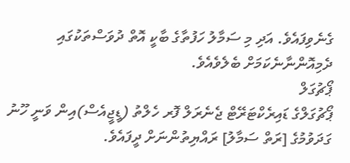ގެނެވިފައެވެ. އަދި މި ސަމާލު ހަފުތާގެ ބާކީ އޮތް ދުވަސްތަކުގައި ދެމިއޮންނާނެކަމަށް ބެލެވެއެވެ.
ޕޯޗުގަލް
ޕޯޗުގަލްގެ ޑައިރެކްޓަރޭޓް ޖެނެރަލް ފޮރ ހެލްތު (ޑީޖީއެސް)އިން ވަނީ ހޫނު ގަދަވުމުގެ [ރަތް ސަމާލު] ރައްޔިތުންނަށް ދީފައެވެ.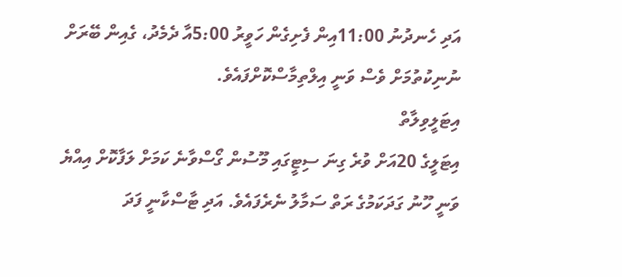އަދި ހެނދުނު 11:00އިން ފެށިގެން ހަވީރު 5:00އާ ދެމެދު، ގެއިން ބޭރަށް ނުނިކުތުމަށް ވެސް ވަނީ އިލްތިމާސްކޮށްފައެވެ.
އިޓަލީވިލާތް
އިޓަލީގެ 20އަށް ވުރެ ގިނަ ސިޓީގައި މޫސުން ގޯސްވާނެ ކަމަށް ލަފާކޮށް އިއްޔެ ވަނީ ހޫނު ގަދަކަމުގެ ރަތް ސަމާލު ނެރެފައެވެ. އަދި ޓާސްކާނީ ފަދަ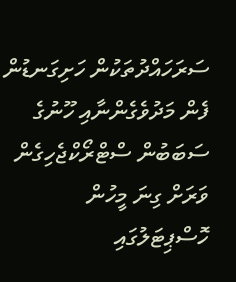ސަރަހައްދުތަކުން ހަށިގަނޑުން ފެން މަދުވެގެންނާއި ހޫނުގެ ސަބަބުން ސްޓްރޯކްޖެހިގެން ވަރަށް ގިނަ މީހުން ހޮސްޕިޓަލުގައި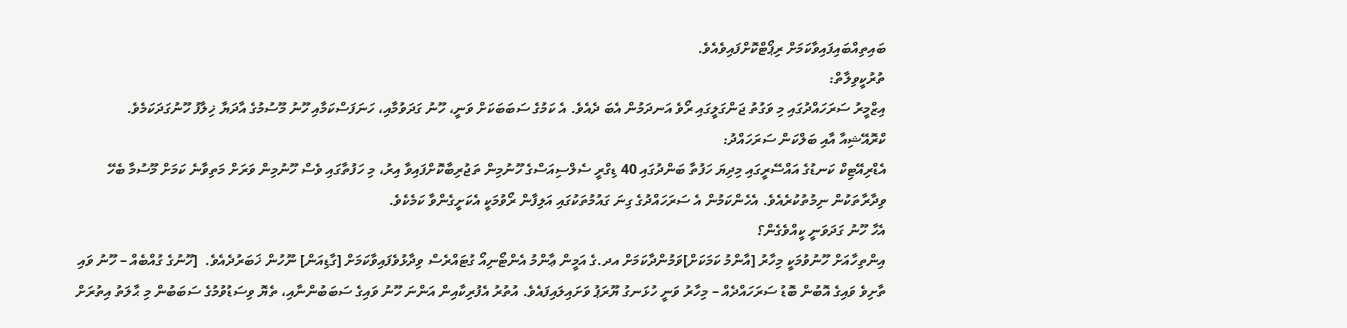ބައިތިއްބައިފައިވާކަމަށް ރިޕޯޓްކޮށްފައިވެއެވެ.
ތުރުކީވިލާތް:
އިޒްމީރު ސަރަހައްދުގައި މި ވަގުތު ޖަންގަލީގައި ރޯވެ އަނދަމުން އެބަ ދެއެވެ. އެ ކަމުގެ ސަބަބަކަށް ވަނީ، ހޫނު ގަދަވުމާއި، ހަނަފަސްކަމާއި ހޫނު މޫސުމުގެ އާދަޔާ ޚިލާފު ހޫނުގަދަކަމެވެ.
ކްރޮއޭޝިއާ އާއި ބަލްކަން ސަރަހައްދު:
އެޑްރިއޭޓިކް ކަނޑުގެ އައްސޭރީގައި މިދިޔަ ހަފުތާ ބަންދުގައި 40 ޑިގްރީ ސެލްސިއަސްގެ ހޫނުމިން ތަޖުރިބާކޮށްފައިވާ އިރު، މި ހަފުތާގައި ވެސް ހޫނުމިން ވަރަށް މަތިވާނެ ކަމަށް މޫސުމާ ބެހޭ ވިދާރާތަކުން ނިމުތުކުރެއެވެ. އެހެންކަމުން އެ ސަރަހައްދުގެ ގިނަ ގައުމުތަކުގައި އަލިފާން ރޯވުމަކީ އެކަށީގެންވާ ކަމެކެވެ.
އެހާ ހޫނު ގަދަވަނީ ކީއްވެގެން؟
އިންތިހާއަށް ހޫނުވުމަކީ މިހާރު [އާންމު ކަމަކަށް]ވަމުންދާކަމަށް އދ.ގެ އަމީން ޢާންމު އެންޓޯނިއޯ ގުޓައްރެސް ވިދާޅުވެފައިވާކަމަށް [ގާޑިއަން] ނޫހުން ޚަބަރުދެއެވެ.  [ހޫނުގެ ގުއްބެއް – ހޫނު ވައި ތާށިވެ ވައިގެ އޮބުން ބޮޑު ސަރަހައްދެއް – މިހާރު ވަނީ ހުޅަނގު ޔޫރަޕު ވަށައިލައިފައެވެ. އުތުރު އެފުރިކާއިން އަންނަ ހޫނު ވައިގެ ސަބަބުންނާއި، ތެޔޮ ވިސަޑުވުމުގެ ސަބަބުން މި ޙާލަތު އިތުރަށް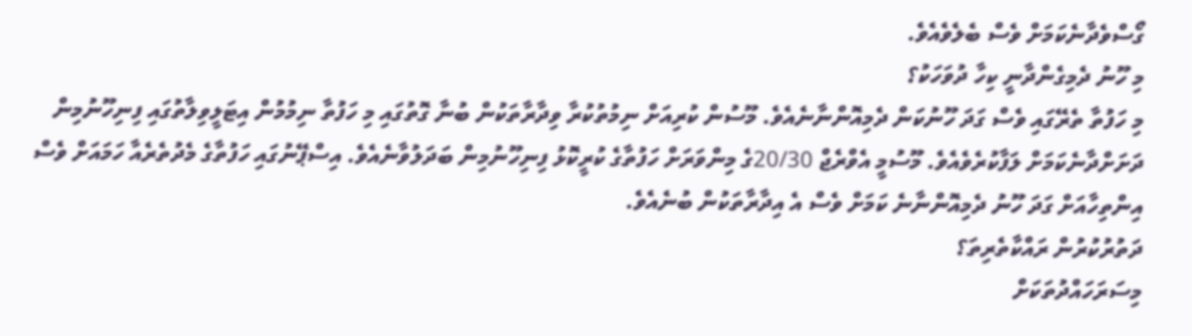ގޯސްވެދާނެކަމަށް ވެސް ބެލެވެއެވެ.
މި ހޫނު ދެމިގެންދާނީ ކިހާ ދުވަހަކު؟
މި ހަފުތާ ތެރޭގައި ވެސް ގަދަ ހޫނުކަން ދެމިއޮންނާނެއެވެ. މޫސުން ކުރިއަށް ނިމުތުކުރާ ވިދާރާތަކުން ބުނާ ގޮތުގައި މި ހަފުތާ ނިމުމުން އިޓަލީވިލާތުގައި ފިނިހޫނުމިން ދަށަށްދާނެކަމަށް ލަފާކުރެވެއެވެ. މޫސުމީ އެވްރެޖް 20/30ގެ މިންވަރަށް ހަފުތާގެ ކުރީކޮޅު ފިނިހޫނުމިން ބަދަލުވާނެއެވެ. އިސްޕޭނުގައި ހަފުތާގެ މެދުތެރެއާ ހަމައަށް ވެސް އިންތިހާއަށް ގަދަ ހޫނު ދެމިއޮންނާނެ ކަމަށް ވެސް އެ އިދާރާތަކުން ބުނެއެވެ.
ދަތުރުކުރުން ރައްކާތެރިތަ؟
މިސަރަހައްދުތަކަށް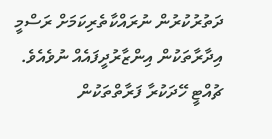ދަތުރުކުރުން ނުރައްކާތެރިކަމަށް ރަސްމީ އިދާރާތަކުން އިންޒާރުދީފައެއް ނުވެއެވެ. ޗުއްޓީ ހޭދަކުރާ ފަރާތްތަކުން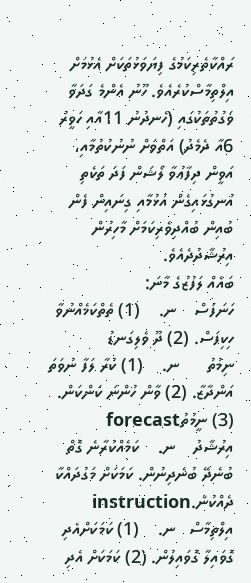ރައްކާތެރިކަމުގެ ފިޔަވަޅުތަކަށް އެޅުމަށް އިލްތިމާސްކުރެއެވެ. ހޫނު އެންމެ ގަދަވާ ވަގުތުތަކުގައި (ހެނދުނު 11އާއި ހަވީރު 6އާ ދެމެދު) އަތްވަށް ނުނުކުތުމާއި، އަވީން ދިފާޢުވާ ލޯޝަން ފަދަ ތަކެތި އުނގުޅައިގެން އުޅުމާއި ގިނައިން ފެން ބުއިން ބުއްދިވެރިކަމަށް މާހިރުން އިރުޝާދުދެއެވެ.
ބައެއް ލަފުޒުގެ މާނަ:
ހަނަފަސް    ނ.    (1) ތެތްކަމެއްނުވާ ހިކިފަސް. (2) ދޫ ވެލިގަނޑު
ނިމުތު      ނ.    (1) ކުރާ ލަފާ ނުވަތަ އަންދާޒާ. (2) ވާން ހުންނަ ކަންކަން. (3) ނީމުތުforecast
އިރުޝާދު    ނ.    ކަމެއްކުރާނެ ގޮތް ބުނެދޭ ބުނެދިނުން. ކަމަކަށް މަގުދައްކާ ދެއްކުން.instruction
އިލްތިމާސް   ނ.    (1) ކަމަކަށްއެދި ގޮވައިލާ ގޮވައިލުން. (2) ކަމަކަށް އެދި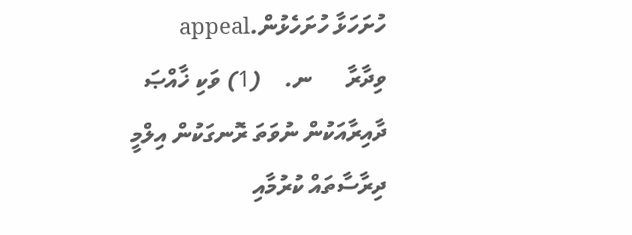ހުށަހަޅާ ހުށަހެޅުން.appeal
ވިދާރާ      ނ.    (1) ވަކި ޚާއްޞަ ދާއިރާއަކުން ނުވަތަ ރޮނގަކުން އިލްމީ ދިރާސާތައް ކުރުމާއި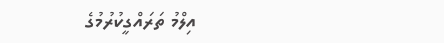އިލްމު ތަރައްގީކުރުމުގެ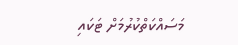މަސައްކަތްކުރުމަށް ޓަކައި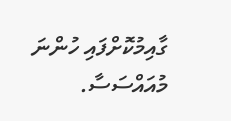ގާއިމުކޮށްފައި ހުންނަ މުއައްސަސާ.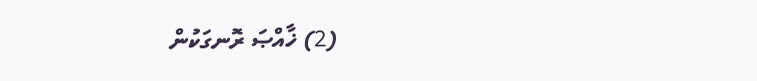(2) ޚާއްޞަ ރޮނގަކުން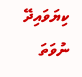ކިޔަވައިދޭ ނުވަތަ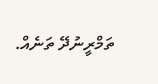ތަމްރީނުދޭ ތަނެއް.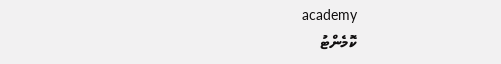academy
ކޮމެންޓު